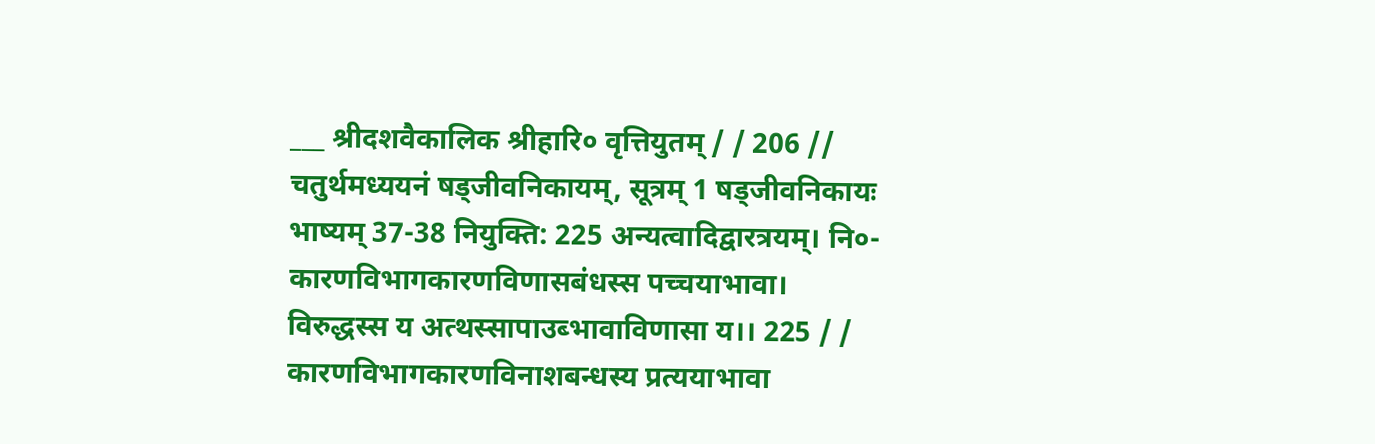___ श्रीदशवैकालिक श्रीहारि० वृत्तियुतम् / / 206 // चतुर्थमध्ययनं षड्जीवनिकायम्, सूत्रम् 1 षड्जीवनिकायः भाष्यम् 37-38 नियुक्ति: 225 अन्यत्वादिद्वारत्रयम्। नि०- कारणविभागकारणविणासबंधस्स पच्चयाभावा। विरुद्धस्स य अत्थस्सापाउब्भावाविणासा य।। 225 / / कारणविभागकारणविनाशबन्धस्य प्रत्ययाभावा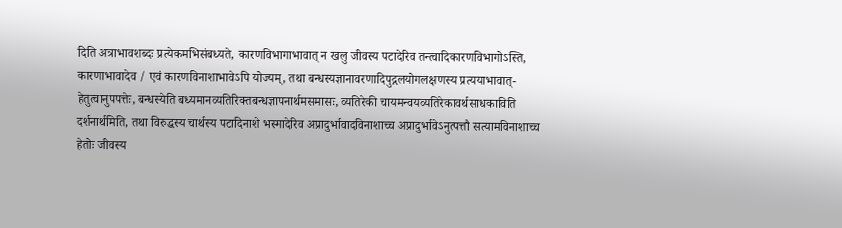दिति अत्राभावशब्दः प्रत्येकमभिसंबध्यते, कारणविभागाभावात् न खलु जीवस्य पटादेरिव तन्त्वादिकारणविभागोऽस्ति, कारणाभावादेव / एवं कारणविनाशाभावेऽपि योज्यम्, तथा बन्धस्यज्ञानावरणादिपुद्गलयोगलक्षणस्य प्रत्ययाभावात्- हेतुत्वानुपपत्तेः, बन्धस्येति बध्यमानव्यतिरिक्तबन्धज्ञापनार्थमसमासः, व्यतिरेकी चायमन्वयव्यतिरेकावर्थसाधकाविति दर्शनार्थमिति, तथा विरुद्धस्य चार्थस्य पटादिनाशे भस्मादेरिव अप्रादुर्भावादविनाशाच्च अप्रादुर्भावेऽनुत्पत्तौ सत्यामविनाशाच्च हेतोः जीवस्य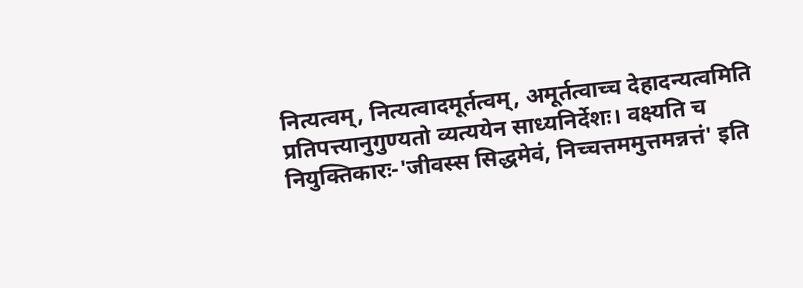नित्यत्वम्, नित्यत्वादमूर्तत्वम्, अमूर्तत्वाच्च देहादन्यत्वमिति प्रतिपत्त्यानुगुण्यतो व्यत्ययेन साध्यनिर्देशः। वक्ष्यति च नियुक्तिकारः-'जीवस्स सिद्धमेवं, निच्चत्तममुत्तमन्नत्तं' इति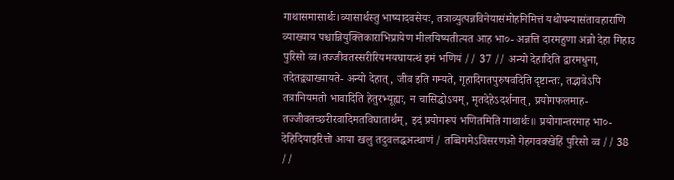गाथासमासार्थः।व्यासार्थस्तु भाष्यादवसेयः, तत्राव्युत्पन्नविनेयासंमोहनिमित्तं यथोपन्यासंतावहाराणि व्याख्याय पश्चान्नियुक्तिकाराभिप्रायेण मीलयिष्यतीत्यत आह भा०- अन्नत्ति दारमहुणा अन्नो देहा गिहाउ पुरिसो व्व।तज्जीवतस्सरीरियमयघायत्थं इमं भणियं // 37 // अन्यो देहादिति द्वारमधुना, तदेतद्व्याख्यायते- अन्यो देहात्, जीव इति गम्यते, गृहादिगतपुरुषवदिति दृष्टान्तः, तद्भावेऽपि तत्रानियमतो भावादिति हेतुरभ्यूह्यः, न चासिद्धोऽयम्, मृतदेहेऽदर्शनात्, प्रयोगफलमाह- तज्जीवतच्छरीरवादिमतविघातार्थम्, इदं प्रयोगरूपं भणितमिति गाथार्थः॥ प्रयोगान्तरमाह भा०- देहिदियाइरित्तो आया खलु तदुवलद्धअत्थाणं / तव्विगमेऽविसरणओ गेहगवक्खेहिं पुरिसो व्व // 38 //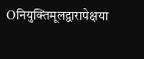Oनियुक्तिमूलद्वारापेक्षया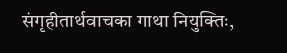संगृहीतार्थवाचका गाथा नियुक्तिः,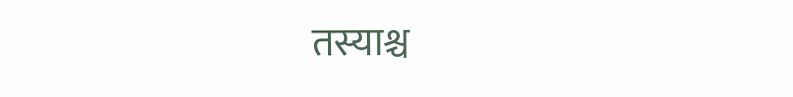तस्याश्च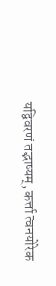यद्विवरणं तद्भाष्यम्, कर्त्ता त्वनयोरेक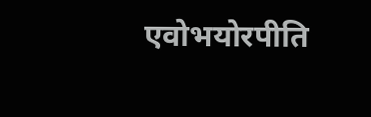एवोभयोरपीति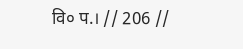वि० प.। // 206 //